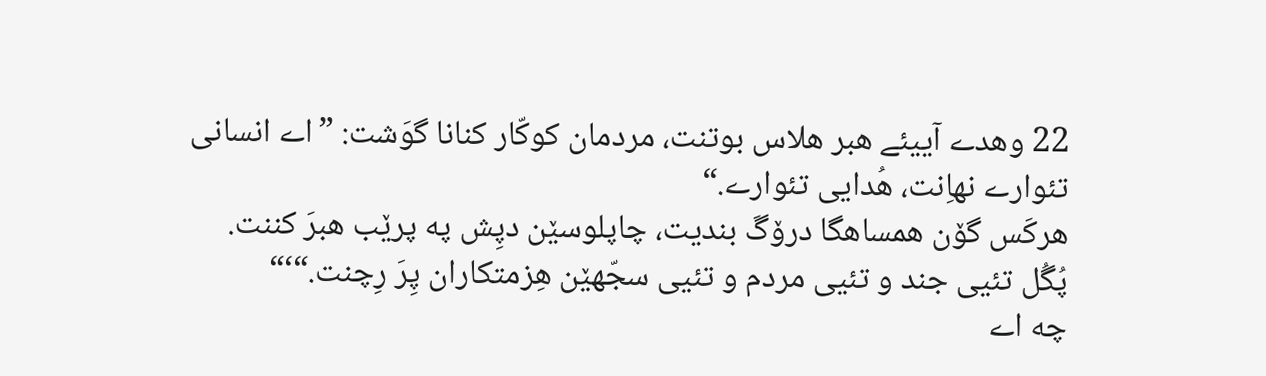22 وهدے آییئے هبر هلاس بوتنت، مردمان کوکّار کنانا گوَشت: ”اے انسانی تئوارے نهاِنت، هُدایی تئوارے.“
هرکَس گۆن همساهگا درۆگَ بندیت، چاپلوسێن دپِش په پرێب هبرَ کننت.
پُگُل تئیی جند و تئیی مردم و تئیی سجّهێن هِزمتکاران پِرَ رِچنت.“‘“
چه اے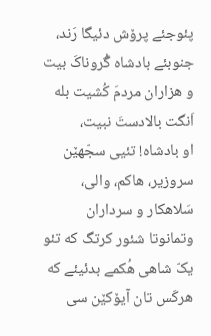پئوجئے پرۆش دئیگا رَند، جنوبئے بادشاه گُروناکَ بیت و هزاران مردمَ کُشیت بله اَنگت بالادستَ نبیت،
او بادشاه! تئیی سجّهێن سروزیر، هاکم، والی، سَلاهکار و سرداران وتمانوتا شئور کرتگ که تئو یکّ شاهی هُکمے بدئیئے که هرکَس تان آیۆکێن سی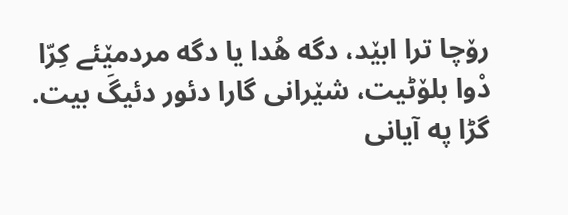رۆچا ترا ابێد، دگه هُدا یا دگه مردمێئے کِرّا دْوا بلۆٹیت، شێرانی گارا دئور دئیگَ بیت.
گڑا په آیانی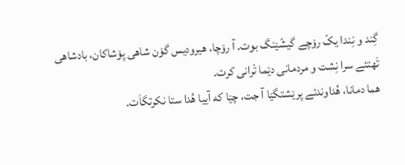گِند و نِندا یکّ رۆچے گیشّێنگ بوت. آ رۆچا، هیرودیس گۆن شاهی پۆشاکان، بادشاهی تَهتئے سرا نِشت و مردمانی دێما تْرانی کرت.
هما دمانا، هُداوندئے پرێشتگێا آ جت، چێا که آییا هُدا ستا نکرتگاَت.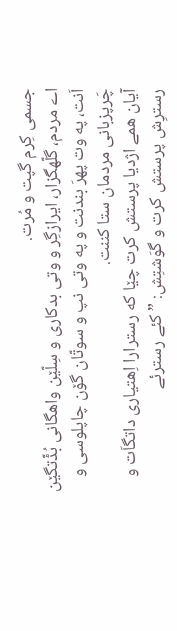جسمی کِرم گپت و مُرت.
اے مردم، گلّهگزار، ایرازگِر و وتی بدکاری و سِلّێن واهگانی بُڈّتگێن اَنت، په وت پهرَ بندنت و په وتی نپ و سوتّان گۆن چاپلوسی و چَرپزبانی مردمان ستا کننت.
آیان همے اژدیا پرستش کرت چێا که رسترارا اِهتیاری داتگاَت و رسترِش پرستش کرت و گوَشتِش: ”کئے رسترئے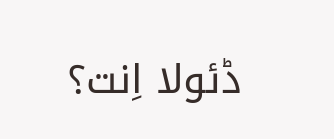ڈئولا اِنت؟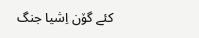کئے گۆن اِشیا جنگ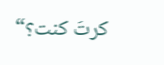کرتَ کنت؟“